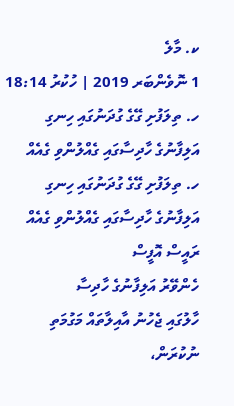ކ. މާލެ
1 ނޮވެންބަރ 2019 | ހުކުރު 18:14
ހ. ތިލަފުށި ގޭގެ ގުދަނުގައި ހިނގި އަލިފާނުގެ ހާދިސާގައި ގެއްލުންވި ގެއެއް
ހ. ތިލަފުށި ގޭގެ ގުދަނުގައި ހިނގި އަލިފާނުގެ ހާދިސާގައި ގެއްލުންވި ގެއެއް
ރައީސް އޮފީސް
ހެންވޭރު އަލިފާނުގެ ހާދިސާ
ހާލުގައި ޖެހުނު އާއިލާތައް މަގުމަތި ނުކުރަން،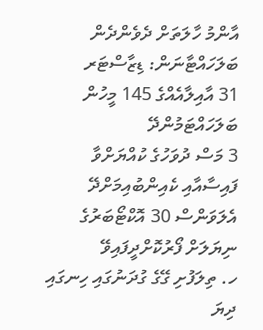އާންމު ހާލަތަށް ދެވެންދެން ބަލަހައްޓާނަން: ޑިޒާސްޓަރ
31 އާއިލާއެއްގެ 145 މީހުން ބަލަހައްޓަމުންދޭ
3 މަސް ދުވަހުގެ ކުއްޔަށްވާ ފައިސާއާއި ކެއިންބުއިމަށްދޭ އެލަވަންސް 30 އޮކްޓޯބަރުގެ ނިޔަލަށް ފޯރުކޮށްދީފައިވޭ
ހ. ތިލަފުށި ގޭގެ ގުދަނުގައި ހިނގައި ދިޔަ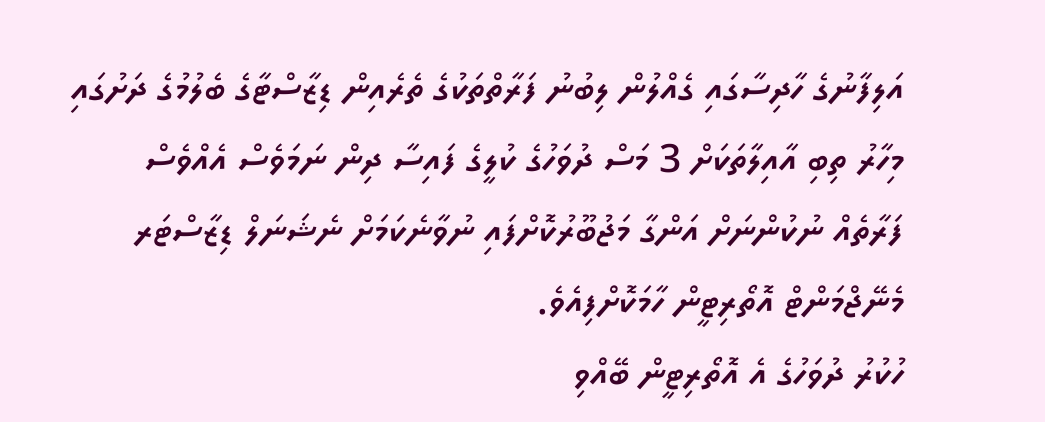އަލިފާނުގެ ހާދިސާގައި ގެއްލުން ލިބުނު ފަރާތްތަކުގެ ތެރެއިން ޑިޒާސްޓާގެ ބެލުމުގެ ދަށުގައި މިހާރު ތިބި އާއިލާތަކަށް 3 މަސް ދުވަހުގެ ކުލީގެ ފައިސާ ދިން ނަމަވެސް އެއްވެސް ފަރާތެއް ނުކުންނަށް އަންގާ މަޖުބޫރުކޮށްފައި ނުވާނެކަމަށް ނެޝަނަލް ޑިޒާސްޓަރ މެނޭޖްމަންޓް އޮތޯރިޓީން ހާމަކޮށްފިއެވެ.
ހުކުރު ދުވަހުގެ އެ އޮތޯރިޓީން ބޭއްވި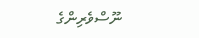ނޫސްވެރިންގެ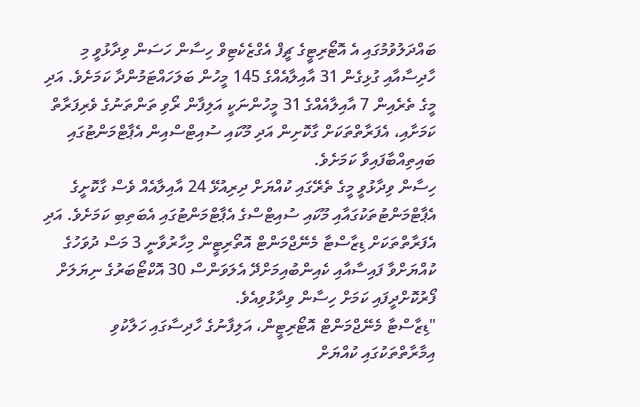ބައްދަލުވުމުގައި އެ އޮޓޯރިޓީގެ ޗީފް އެގްޒެކެޓިވް ހިސާން ހަސަން ވިދާޅުވީ މި ހާދިސާއާއި ގުޅިގެން 31 އާއިލާއެއްގެ 145 މީހުން ބަލަހައްޓަމުންދާ ކަމަށެވެ. އަދި މީގެ ތެރެއިން 7 އާއިލާއެއްގެ 31 މީހުންނަކީ އަލިފާން ރޯވި ތަންތަނުގެ ވެރިފަރާތް ކަމަށާއި، އެފަރާތްތަކަށް ގާކޮށިން އަދި މޫކައި ސުއިޓްސްއިން އެޕާޓްމަންޓުގައި ބައިތިއްބާފައިވާ ކަމަށެވެ.
ހިސާން ވިދާޅުވީ މީގެ ތެރޭގައި ކުއްޔަށް ދިރިއުޅޭ 24 އާއިލާއެއް ވެސް ގާކޮށީގެ އެޕާޓްމަންޓުތަކުގައާއި މޫކައި ސުއިޓްސްގެ އެޕާޓްމަންޓުގައި އެބަތިބި ކަމަށެވެ. އަދި އެފަރާތްތަކަށް ޑިޒާސްޓާ މެނޭޖްމަންޓް އޮތޯރިޓީން މިހާރުވާނީ 3 މަސް ދުވަހުގެ ކުއްޔަށްވާ ފައިސާއާއި ކެއިންބުއިމަށްދޭ އެލަވަންސް 30 އޮކްޓޯބަރުގެ ނިޔަލަށް ފޯރުކޮށްދީފައި ކަމަށް ހިސާން ވިދާޅުވިއެވެ.
"ޑިޒާސްޓާ މެނޭޖްމަންޓް އޮޓޯރިޓީން، އަލިފާނުގެ ހާދިސާގައި ހަލާކުވި އިމާރާތްތަކުގައި ކުއްޔަށް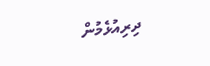ދިރިއުޅެމުން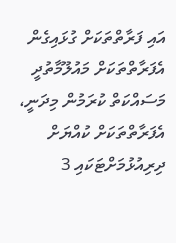އައި ފަރާތްތަކަށް ގުޅައިގެން އެފަރާތްތަކަށް މައުލޫމާތުދީ މަސައްކަތް ކުރަމުން މިދަނީ، އެފަރާތްތަކަށް ކުއްޔަށް ދިރިއުޅުމަށްޓަކައި 3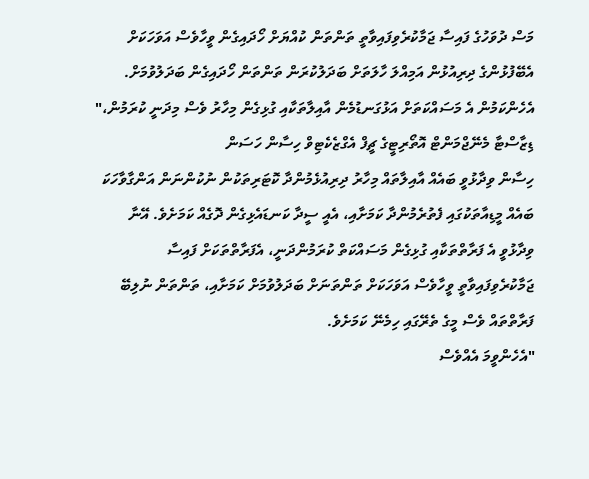މަސް ދުވަހުގެ ފައިސާ ޖަމާކުރެވިފައިވާތީ ތަންތަން ކުއްޔަށް ހޯދައިގެން ވީހާވެސް އަވަހަކަށް އެބޭފުޅުންގެ ދިރިއުޅުން އަމިއްލަ ހާލަތަށް ބަދަލުކުރަން ތަންތަން ހޯދައިގެން ބަދަލުވުމަށް. އެހެންކަމުން އެ މަސައްކަތަށް އަޅުގަނޑުމެން އާއިލާތަކާއި ގުޅިގެން މިހާރު ވެސް މިދަނީ ކުރަމުން،"
ޑިޒާސްޓާ މެނޭޖްމަންޓް އޮތޯރިޓީގެ ޗީފް އެގްޒެކެޓިވް ހިސާން ހަސަން
ހިސާން ވިދާޅުވީ ބައެއް އާއިލާތައް މިހާރު ދިރިއުޅެމުންދާ ކޮޓަރިތަކުން ނުކުންނަން އަންގާވާހަކަ ބައެއް މީޑިއާތަކުގައި ފެތުރެމުންދާ ކަމަށާއި، އެއީ ސީދާ ކަނޑައެޅިގެން ދޮގެއް ކަމަށެވެ. އޭނާ ވިދާޅުވީ އެ ފަރާތްތަކާއި ގުޅިގެން މަސައްކަތް ކުރަމުންދަނީ، އެފަރާތްތަކަށް ފައިސާ ޖަމާކުރެވިފައިވާތީ ވީހާވެސް އަވަހަކަށް ތަންތަނަށް ބަދަލުވުމަށް ކަމަށާއި، ތަންތަން ނުލިބޭ ފަރާތްތައް ވެސް މީގެ ތެރޭގައި ހިމެނޭ ކަމަށެވެ.
"އެހެންވީމަ އެއްވެސް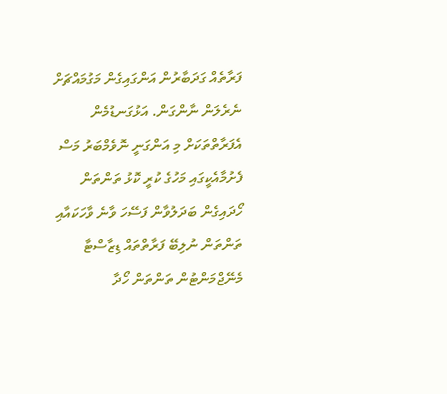ފަރާތެއް ގަދަބާރުން އަންގައިގެން މަގުމައްޗަށް ނެރެލަން ނާންގަން. އަޅުގަނޑުމެން އެފަރާތްތަކަށް މި އަންގަނީ ނޮވެމްބަރު މަސް ފެށުމާއެކީގައި މަހުގެ ކުރީ ކޮޅު ތަންތަން ހޯދައިގެން ބަދަލުވާން ފަސޭހަ ވާނެ ވާހަކައާއި ތަންތަން ނުލިބޭ ފަރާތްތައް ޑިޒާސްޓާ މެނޭޖްމަންޓުން ތަންތަން ހޯދާ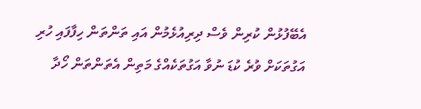އެބޭފުޅުން ކުރިން ވެސް ދިރިއުޅެމުން އައި ތަންތަން ހިފާފައި ހުރި އަގުތަކަށް ވުރެ ކުޑަ ނުވާ އަގުތަކެއްގެ މަތިން އެތަންތަން ހޯދާ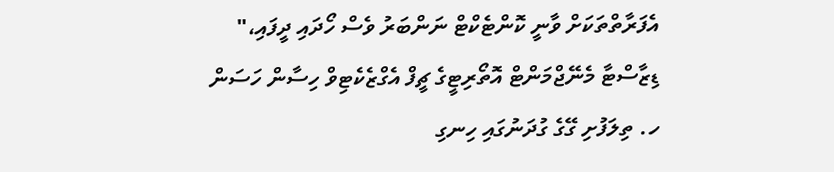އެފަރާތްތަކަށް ވާނީ ކޮންޓެކްޓް ނަންބަރު ވެސް ހޯދައި ދީފައި،"
ޑިޒާސްޓާ މެނޭޖްމަންޓް އޮތޯރިޓީގެ ޗީފް އެގްޒެކެޓިވް ހިސާން ހަސަން
ހ. ތިލަފުށި ގޭގެ ގުދަނުގައި ހިނގި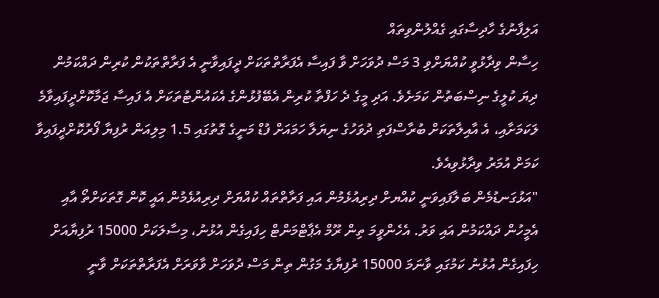އަލިފާނުގެ ހާދިސާގައި ގެއްލުންވިތައް
ހިސާން ވިދާޅުވީ ކުއްޔަށްވި 3 މަސް ދުވަހަށް ވާ ފައިސާ އެފަރާތްތަކަށް ދީފައިވާނީ އެ ފަރާތްތަކުން ކުރިން ދައްކަމުން ދިޔަ ކުލީގެ ނިސްބަތުން ކަމަށެވެ. އަދި މީގެ ދެ ހަފްތާ ކުރިން އެބޭފުޅުންގެ އެކައުންޓުތަކަށް އެ ފައިސާ ޖަމާކޮށްދީފައިވާމެ ލަކަމަށާއި، އެ އާއިލާތަކަށް ބުރާސްފަތި ދުވަހުގެ ނިޔަލާ ހަމައަށް ފުޑް މަނީގެ ގޮތުގައި 1.5 މިލިއަން ރުފިޔާ ފޯރުކޮށްދީފައިވާ ކަމަށް އުމަރު ވިދާޅުވިއެވެ.
"އަޅުގަނޑުމެން ބަލާފައިވަނީ ކުއްޔށް ދިރިއުޅެމުން އައި ފަރާތްތައް ކުއްޔަށް ދިރިއުޅެމުން އައީ ކޮން ގޮތަކަށްތޯ އާއި އެމީހުން ދައްކަމުން އައި ވަރު. އެހެންވީމަ ތިން ރޫމް އެޕާޓްމަންޓް ހިފައިގެން އުޅުނު، މިސާލަކަށް 15000 ރުފިޔާއަށް ހިފައިގެން އުޅުނު ކަމުގައި ވާނަމަ 15000 ރުފިޔާގެ މަގުން ތިން މަސް ދުވަހަށް ވާވަރަށް އެފަރާތްތަކަށް ވާނީ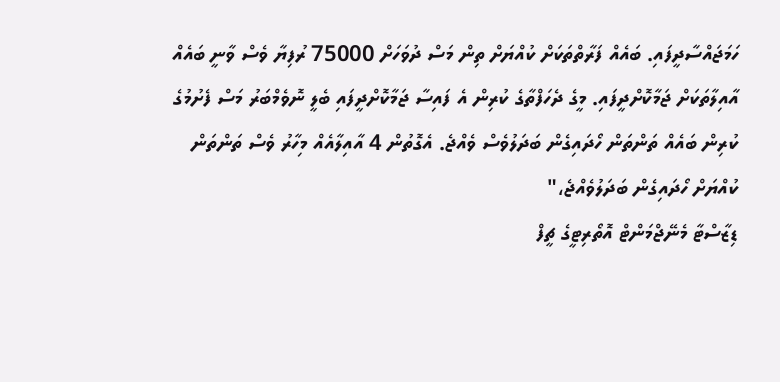ހަމަޖައްސާދީފައި. ބައެއް ފަރާތްތަކަށް ކުއްޔަށް ތިން މަސް ދުވަހަށް 75000 ރުފިޔާ ވެސް ވާނީ ބައެއް އާއިލާތަކަށް ޖަމާކޮށްދީފައި. މީގެ ދެހަފްތާގެ ކުރިން އެ ފައިސާ ޖަމާކޮށްދީފައި ބެލީ ނޮވެމްބަރު މަސް ފެށުމުގެ ކުރިން ބައެއް ތަންތަން ހޯދައިގެން ބަދަލުވެސް ވެއްޖެ. އެގޮތުން 4 އާއިލާއެއް މިހާރު ވެސް ތަންތަން ކުއްޔަށް ހޯދައިގެން ބަދަލުވެއްޖެ،"
ޑިޒާސްޓާ މެނޭޖްމަންޓް އޮތޯރިޓީގެ ޗީފް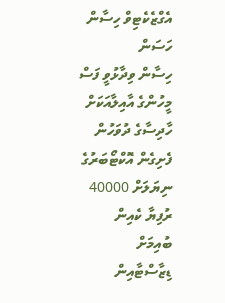އެގްޒެކެޓިވް ހިސާން ހަސަން
ހިސާން ވިދާޅުވީ ފަސް މީހުންގެ އާއިލާއަކަށް ހާދިސާގެ ދުވަހުން ފެށިގެން އޮކްޓޯބަރުގެ ނިޔަލަށް 40000 ރުފިޔާ ކެއިން ބުއިމަށް ޑިޒާސްޓާއިން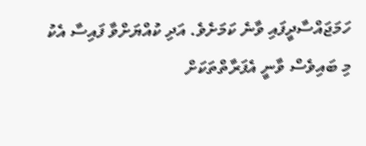ހަމަޖައްސާދީފައި ވާނެ ކަމަށެވެ. އަދި ކުއްޔަށްވާ ފައިސާ އެކު މި ބައިވެސް ވާނީ އެފަރާތްތަކަށް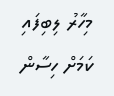މިހާރު ލިބިފައި ކަމަށް ހިސާން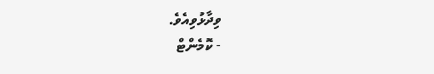ވިދާޅުވިއެވެ.
- ކޮމެންޓް